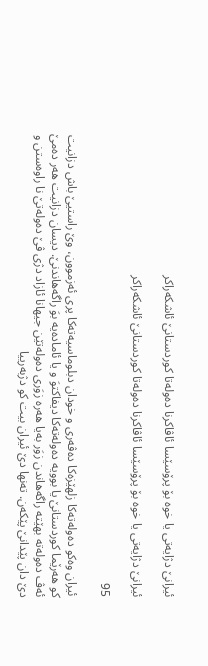ئیرانێ دژایه‌تی یا خوه‌ بۆ پرۆسێسا ئاڤاكرنا ده‌وله‌تا كوردستانێ ئاشكه‌راكر

ئیرانێ دژایه‌تی یا خوه‌ بۆ پرۆسێسا ئاڤاكرنا ده‌وله‌تا كوردستانێ ئاشكه‌راكر

95

ئیران وه‌كو ده‌وله‌ته‌كا زلهێزه‌كا ده‌ڤه‌ری و خودان دبلوماسیه‌ته‌كا پری ئه‌زموون، وێ راستیێ باش دزانیت كو هه‌رێما كوردستانێ یا بوویه‌ ده‌وله‌ته‌كا دیفاكتوَ و یا ئاماده‌یه‌ بوَ راگه‌هاندنێ. دیسان دزانیت هه‌ر ده‌مێ ئه‌ڤ ده‌وله‌ته‌ بهێته‌ راگه‌هاندن زوَر به‌یا هه‌ره‌ زوَری ده‌وله‌تێن جیهانا ئازاد دژی ڤێ ده‌وله‌تێ نا راوه‌ستن و دێ دان پێدانێ پێكه‌ن. ته‌نها دێ ئیران بیت كو دژبه‌رییا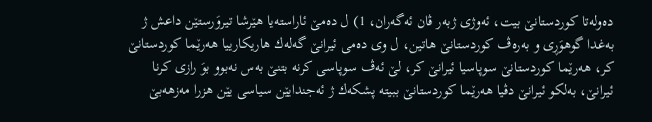ده‌وله‌تا كوردستانێ بیت، ئه‌وژی ژبه‌ر ڤان ئه‌گه‌ران، 1) ل ده‌مێ ئاراسته‌یا هێرشا تیروَرستێن داعش ژ به‌غدا گوهوَڕی و به‌ره‌ڤ كوردستانێ هاتین، ل وی ده‌می ئیرانێ گه‌له‌ك هاریكارییا هه‌رێما كوردستانێ كر، هه‌رێما كوردستانێ سوپاسیا ئیرانێ كر، لێ ئه‌ڤ سوپاسی كرنه‌ بتنێ به‌س نه‌بوو بوَ رازی كرنا ئیرانێ، به‌لكو ئیرانێ دڤیا هه‌رێما كوردستانێ ببیته‌ پشكه‌ك ژ ئه‌جندایێن سیاسی یێن هزرا مه‌زهه‌بێ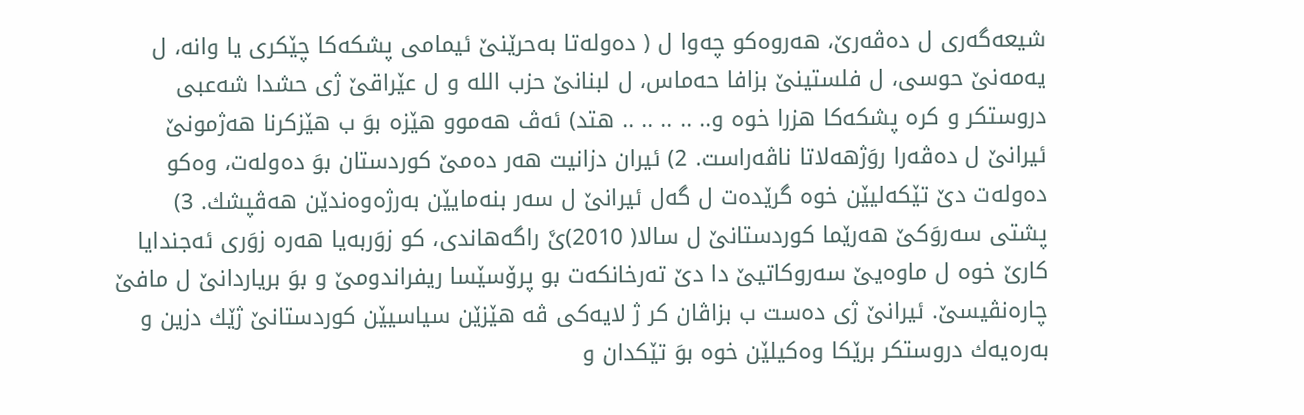شیعه‌گه‌ری ل ده‌ڤه‌رێ، هه‌روه‌كو چه‌وا ل ( ده‌وله‌تا به‌حرێنێ ئیمامی پشكه‌كا چێكری یا وانه‌، ل یه‌مه‌نێ حوسی، ل فلستینێ بزافا حه‌ماس، ل لبنانێ حزب الله و ل عێراقێ ژی حشدا شه‌عبی دروستكر و كره‌ پشكه‌كا هزرا خوه‌ و.. .. .. .. .. هتد) ئه‌ڤ هه‌موو هێزه‌ بوَ ب هێزكرنا هه‌ژمونێ ئیرانێ ل ده‌ڤه‌را روَژهه‌لاتا ناڤه‌راست. 2) ئیران دزانیت هه‌ر ده‌مێ كوردستان بوَ ده‌وله‌ت، وه‌كو ده‌وله‌ت دێ تێكه‌لیێن خوه‌ گرێده‌ت ل گه‌ل ئیرانێ ل سه‌ر بنه‌مایێن به‌رژه‌وه‌ندێن هه‌ڤپشك. 3) پشتی سه‌روَكێ هه‌رێما كوردستانێ ل سالا( 2010)ێَ راگه‌هاندی، كو زوَربه‌یا هه‌ره‌ زوَری ئه‌جندایا كارێ خوه‌ ل ماوه‌یێ سه‌روكاتیێ دا دێ ته‌رخانكه‌ت بو پرۆسێسا ریفراندومێ و بوَ بریاردانێ ل مافێ چاره‌نڤیسێ. ئیرانێ ژی ده‌ست ب بزاڤان كر ژ لایه‌كی ڤه‌ هێزێن سیاسیێن كوردستانێ ژێك دزین و به‌ره‌یه‌ك دروستكر برێكا وه‌كیلێن خوه‌ بوَ تێكدان و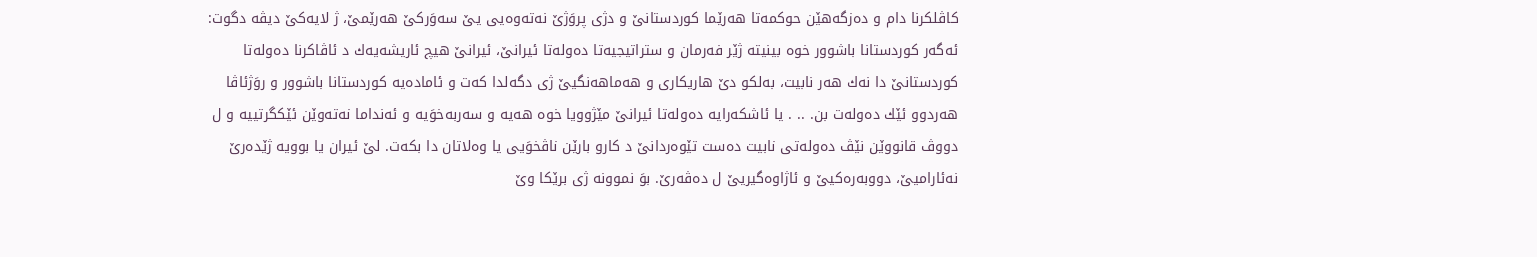كاڤلكرنا دام و ده‌زگه‌هێن حوكمه‌تا هه‌رێما كوردستانێ و دژی پروَژێ نه‌ته‌وه‌یی یێ سه‌وَركێ هه‌رێمێ، ژ لایه‌كێ دیڤه‌ دگوت: ئه‌گه‌ر كوردستانا باشوور خوه‌ بینیته‌ ژێر فه‌رمان و ستراتیجیه‌تا ده‌وله‌تا ئیرانێ، ئیرانێ هیچ ئاریشه‌یه‌ك د ئاڤاكرنا ده‌وله‌تا كوردستانێ دا نه‌ك هه‌ر نابیت، به‌لكو دێ هاریكاری و هه‌ماهه‌نگیێ ژی دگه‌لدا كه‌ت و ئاماده‌یه‌ كوردستانا باشوور و روَژئاڤا هه‌ردوو ئێك ده‌وله‌ت بن. .. . یا ئاشكه‌رایه‌ ده‌وله‌تا ئیرانێ مێژوویا خوه‌ هه‌یه‌ و سه‌ربه‌خوَیه‌ و ئه‌نداما نه‌ته‌وێن ئێكگرتییه‌ و ل دووڤ قانووێن نێڤ ده‌وله‌تی نابیت ده‌ست تێوه‌ردانێ د كارو بارێن ناڤخوَیی یا وه‌لاتان دا بكه‌ت. لێ ئیران یا بوویه‌ ژێده‌رێ نه‌ئارامیێ، دووبه‌ره‌كیێ و ئاژاوه‌گیریێ ل ده‌ڤه‌رێ. بوَ نموونه‌ ژی برێكا وێ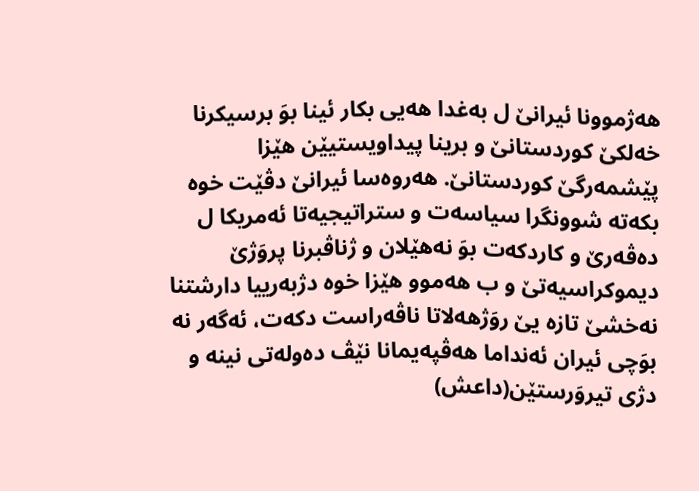هه‌ژموونا ئیرانێ ل به‌غدا هه‌یی بكار ئینا بوَ برسیكرنا خه‌لكێ كوردستانێ و برینا پیداویستیێن هێزا پێشمه‌رگێ كوردستانێ. هه‌روه‌سا ئیرانێ دڤێت خوه‌ بكه‌ته‌ شوونگرا سیاسه‌ت و ستراتیجیه‌تا ئه‌مریكا ل ده‌ڤه‌رێ و كاردكه‌ت بوَ نه‌هێلان و ژناڤبرنا پروَژێ دیموكراسیه‌تێ و ب هه‌موو هێزا خوه‌ دژبه‌رییا دارشتنا نه‌خشێ تازه‌ یێ روَژهه‌لاتا ناڤه‌راست دكه‌ت، ئه‌گه‌ر نه‌ بوَچی ئیران ئه‌نداما هه‌ڤپه‌یمانا نێڤ ده‌وله‌تی نینه‌ و دژی تیروَرستێن(داعش)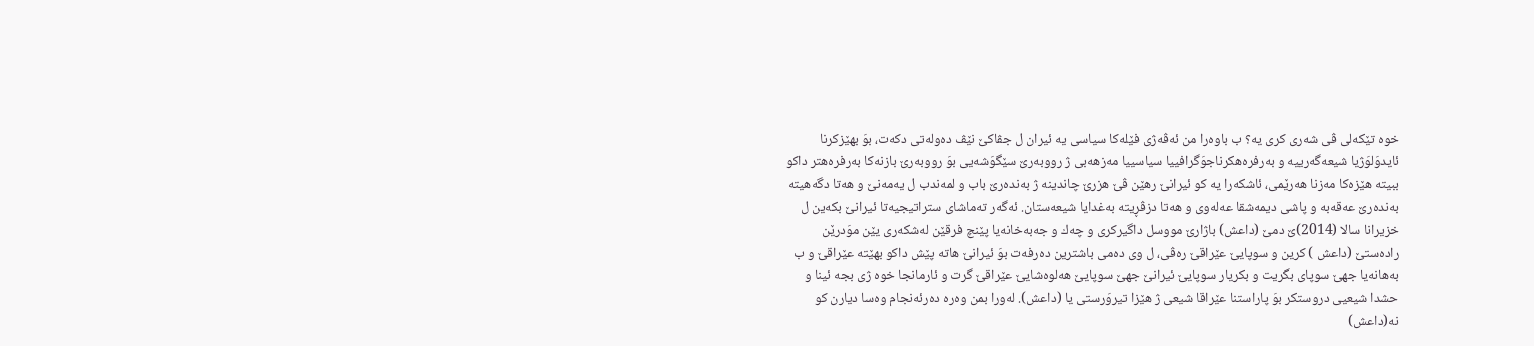خوه‌ تێكه‌لی ڤی شه‌ری كری یه‌؟ ب باوه‌را من ئه‌ڤه‌ژی فێله‌كا سیاسی یه‌ ئیران ل جڤاكێ نێڤ ده‌وله‌تی دكه‌ت، بوَ بهێزكرنا ئایدوَلوَژیا شیعه‌گه‌رییه‌ و به‌رفره‌هكرناجوَگرافییا سیاسییا مه‌زهه‌بی ژ رووبه‌رێ سێگوَشه‌یی بوَ رووبه‌رێ بازنه‌كا به‌رفره‌هتر داكو ببیته‌ هێزه‌كا مه‌زنا هه‌رێمی، ئاشكه‌را یه‌ كو ئیرانێ رهێن ڤێ هزرێ چاندینه‌ ژ به‌نده‌رێ باب و لمه‌ندب ل یه‌مه‌نێ و هه‌تا دگه‌هیته‌ به‌نده‌رێ عه‌قه‌به‌ و پاشی دیمه‌شقا عه‌له‌وی و هه‌تا دزڤڕیته‌ به‌غدایا شیعه‌ستان. ئه‌گه‌ر ته‌ماشای ستراتیجیه‌تا ئیرانێ بكه‌ین ل خزیرانا سالا (2014)ێ دمێ (داعش) باژارێ مووسل داگیركری و چه‌ك و جه‌به‌خانه‌یا پێنچ فرقێن له‌شكه‌ری یێن موَدرێن راده‌ستێ (داعش ) كرین و سوپایێ عێراقێ ره‌ڤی، ل وی ده‌می باشترین ده‌رفه‌ت بوَ ئیرانێ هاته‌ پێش داكو بهێته‌ عێراقێ و ب به‌هانه‌یا جهێ سوپای بگریت و بكریار سوپایێ ئیرانێ جهێ سوپایێ هه‌لوه‌شایێ عێراقێ گرت و ئارمانجا خوه‌ ژی بجه ئینا و حشدا شیعیی دروستكر بوَ پاراستنا عێراقا شیعی ژ هێزا تیروَرستی یا (داعش). له‌ورا بمن وه‌ره‌ ده‌رئه‌نجام وه‌سا دیارن كو نه‌(داعش)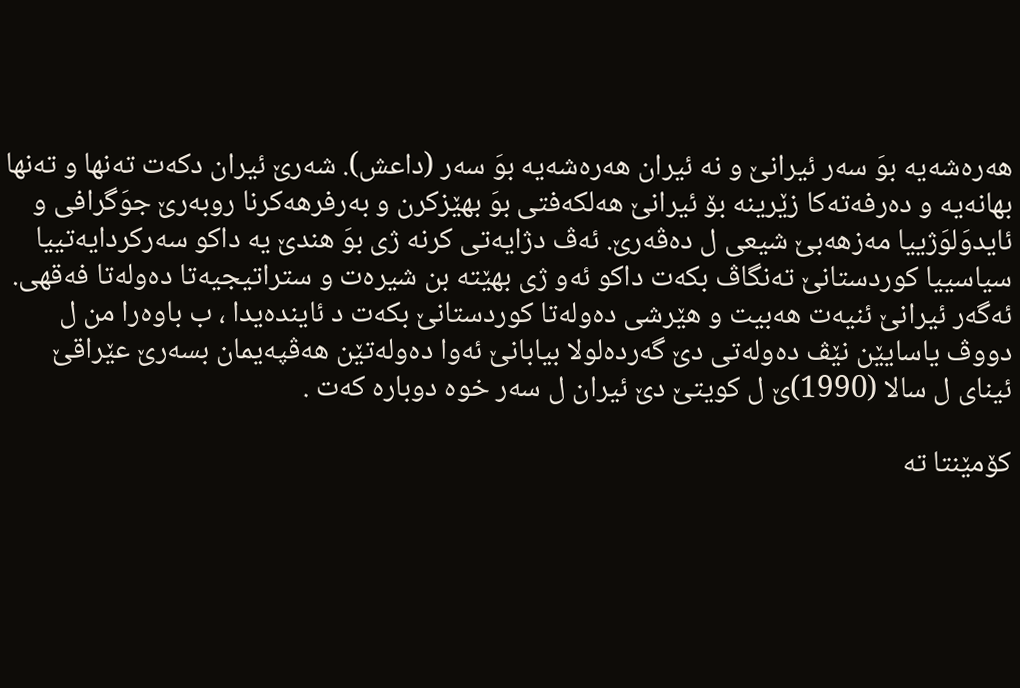هه‌ره‌شه‌یه‌ بوَ سه‌ر ئیرانێ و نه‌ ئیران هه‌ره‌شه‌یه‌ بوَ سه‌ر (داعش). شه‌رێ ئیران دكه‌ت ته‌نها و ته‌نها بهانه‌یه‌ و ده‌رفه‌ته‌كا زێرینه‌ بۆ ئیرانێ هه‌لكه‌فتی بوَ بهێزكرن و به‌رفرهه‌كرنا روبه‌رێ جوَگرافی و ئایدوَلوَژییا مه‌زهه‌بێ شیعی ل ده‌ڤه‌رێ. ئه‌ڤ دژایه‌تی كرنه‌ ژی بوَ هندێ یه‌ داكو سه‌ركردایه‌تییا سیاسییا كوردستانێ ته‌نگاڤ بكه‌ت داكو ئه‌و ژی بهێته‌ بن شیره‌ت و ستراتیجیه‌تا ده‌وله‌تا فه‌قهی. ئه‌گه‌ر ئیرانێ ئنیه‌ت هه‌بیت و هێرشی ده‌وله‌تا كوردستانێ بكه‌ت د ئاینده‌یدا ، ب باوه‌را من ل دووڤ یاسایێن نێڤ ده‌وله‌تی دێ گه‌رده‌لولا بیابانێ ئه‌وا ده‌وله‌تێن هه‌ڤپه‌یمان بسه‌رێ عێراقێ ئینای ل سالا (1990)ێ ل كویتێ دێ ئیران ل سه‌ر خوه‌ دوباره‌ كه‌ت .

کۆمێنتا تە